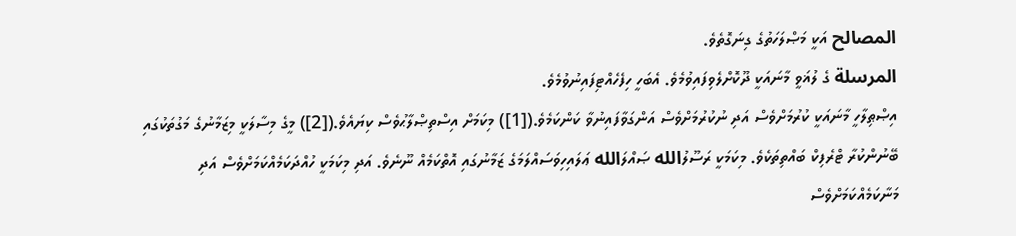المصالح އަކީ މަޞްލަހަތުގެ ގިނަގޮތެވެ.
المرسلة ގެ ލުޣަވީ މާނައަކީ ދޫކޮށްލެވިފައިވުމެވެ. އެބަހީ ހިފެހެއްޓިފައިނުވުމެވެ.
އިޞްޠިލާހީ މާނައަކީ ކުރުމަށްވެސް އަދި ނުކުރުމަށްވެސް އަންގަވާފައިނުވާ ކަންކަމެވެ.([1]) މިކަމަށް އިސްތިޞްލާޙުވެސް ކިޔައެވެ.([2]) މީގެ މިސާލަކީ މިޒަމާނުގެ މަގުތަކުގައި ބޭނުންކުރާ ޓްރެފިކް ބައްތިތަކެވެ. މިކަމަކީ ރަސޫލުالله ޞައްލަالله ޢަލައިހިވަސައްލަމަގެ ޒަމާނުގައި އޮތްކަމެއް ނޫނެވެ. އަދި މިކަމަކީ ހުއްދަކަމެއްކަމަށްވެސް އަދި މަނާކަމެއްކަމަށްވެސް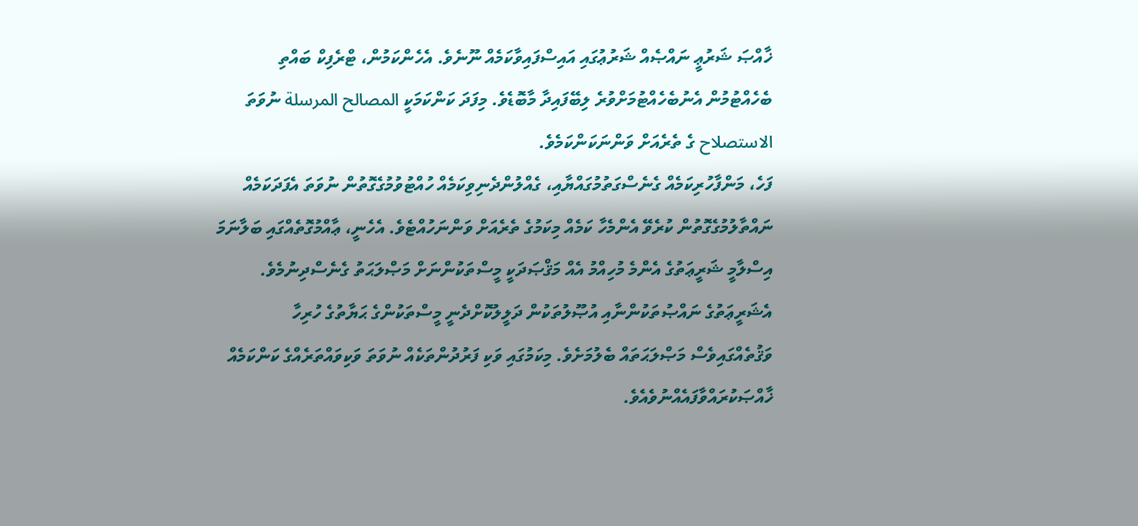ޚާއްޞަ ޝަރުޢީ ނައްޞެއް ޝަރުޢުގައި އައިސްފައިވާކަމެއް ނޫނެވެ. އެހެންކަމުން، ޓްރެފިކް ބައްތި ބެހެއްޓުމުން އެނުބެހެއްޓުމަށްވުރެ ލިބޭފައިދާ މާބޮޑެވެ. މިފަދަ ކަންކަމަކީ المصالح المرسلة ނުވަތަ الاستصلاح ގެ ތެރެއަށް ވަންނަކަންކަމެވެ.
ފަހެ، މަންފާހުރިކަމެއް ގެނެސްގަތުމުގައްޔާއި، ގެއްލުންދެނިވިކަމެއް ހުއްޓުވުމުގެގޮތުން ނުވަތަ އެފަދަކަމެއް ނައްތާލުމުގެގޮތުން ކުރެވޭ އެންމެހާ ކަމެއް މިކަމުގެ ތެރެއަށް ވަންނަހުއްޓެވެ. އެހެނީ، ޢާއްމުގޮތެއްގައި ބަލާނަމަ އިސްލާމީ ޝަރީޢަތުގެ އެންމެ މުހިއްމު އެއް މަޤްޞަދަކީ މީސްތަކުންނަށް މަޞްލަޙަތު ގެނެސްދިނުމެވެ. އެޝަރީޢަތުގެ ނައްޞުތަކުންނާއި އުޞޫލުތަކުން ދަލީލުކޮށްދެނީ މީސްތަކުންގެ ޙަޔާތުގެ ހުރިހާ ވަޤުތެއްގައިވެސް މަޞްލަޙަތައް ބެލުމަށެވެ. މިކަމުގައި ވަކި ފަރުދުންތަކެއް ނުވަތަ ވަކިވައްތަރެއްގެ ކަންކަމެއް ޚާއްޞަކުރައްވާފައެއްނުވެއެވެ.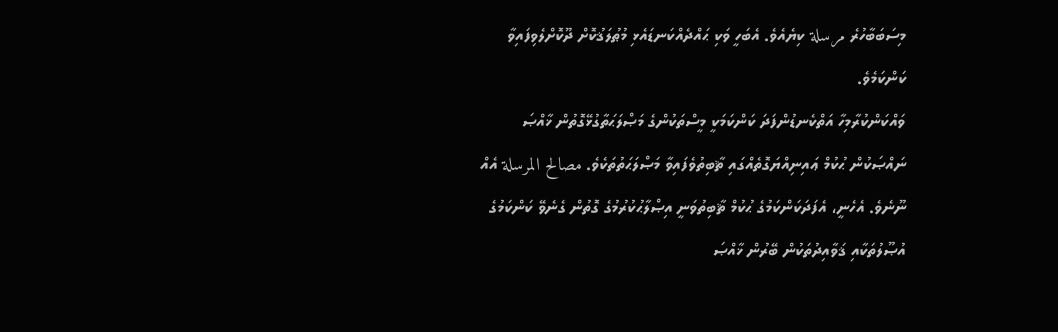މިސަބަބާހުރެ مرسلة ކިޔެއެވެ. އެބަހީ ވަކި ޙައްދެއްކަނޑައެޅި މުޠުލަޤުކޮށް ދޫކޮށްލެވިފައިވާ ކަންކަމެވެ.
ވައްކަންކުރާމިހާ އަތްކެނޑުންފަދަ ކަންކަމަކީ މީސްތަކުންގެ މަޞްލަޙަތާގުޅޭގޮތުން ޚާއްޞަ ނައްޞަކުން ޙުކުމް ޢައިނިއްޔަގޮތެއްގައި ޘާބިތުވެފައިވާ މަޞްލަޙަތުތަކެވެ. مصالح المرسلة އެއް ނޫނެވެ. އެހެނީ، އެފަދަކަންކަމުގެ ޙުކުމް ޘާބިތުވަނީ އިޞްލާޙުކުރުމުގެ ގޮތުން ގެނެވޭ ކަންކަމުގެ އުޞޫލުތަކާއި ޤަވާއިދުތަކުން ބޭރުން ޚާއްޞަ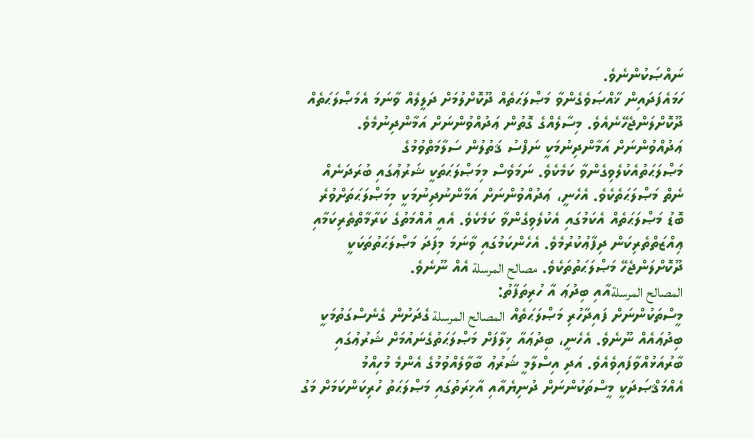ނައްޞަކުންނެވެ.
ހަމައެފަދައިން ޚާއްޞަވެގެންވާ މަޞްލަޙަތެއް ދޫކޮށްލުމަށް ދަލީލެއް ވާނަމަ އެމަޞްލަޙަތެއް ދޫކޮށްލަންޖެހޭނެއެވެ. މިސާލެއްގެ ގޮތުން ޢަދުއްވުންނަށް އަމާންދިނުމެވެ. ޢަދުއްވުންނަށް އަމާންދިނުމަކީ ނަފްސު ޤަތުލުން ސަލާމަތްވުމުގެ މަޞްލަޙަތުއެކުލެވިގެންވާ ކަމެކެވެ. ނަމަވެސް މިމަޞްލަޙަތަކީ ޝަރުޢުގައި ބުރަދަނެއް ނެތް މަޞްލަޙަތެކެވެ. އެހެނީ، ޢަދުއްވުންނަށް އަމާންނުދިނުމަކީ މިމަޞްލަޙަތަށްވުރެ ބޮޑު މަޞްލަޙަތެއް އެކަމުގައި އެކުލެވިގެންވާ ކަމެކެވެ. އެއީ އުއްމަތުގެ ކަރާމާތްތެރިކަމާއި ޢިއްޒަތްތެރިކަން ދިފާޢުކުރުމެވެ. އެހެންކަމުގައި ވާނަމަ މިފަދަ މަޞްލަޙަތުތަކަކީ ދޫކޮށްލަންޖެހޭ މަޞްލަޙަތުތަކެވެ. مصالح المرسلة އެއް ނޫނެވެ.
المصالح المرسلةއާއި ބިދުޢަ އާ ހުރިތަފާތު:
މީސްތަކުންނަށް ފައިދާހުރި މަޞްލަޙަތެއް المصالح المرسلة ގެދަށުން ގެނެސްގަތުމަކީ ބިދުޢައެއް ނޫނެވެ. އެހެނީ، ބިދުޢައާ ޚިލާފަށް މަޞްލަޙަތުގެނައުމަށް ޝަރުޢުގައި ބާރުއަޅުއްވާފައިވެއެވެ. އަދި އިސްލާމީ ޝަރުޢު ބާވާލެއްވުމުގެ އެންމެ މުހިއްމު އެއްމަޤްޞަދަކީ މީސްތަކުންނަށް ދުނިޔެއާއި އާޚިރަތުގައި މަޞްލަޙަތު ހުރިކަންކަމަށް މަގު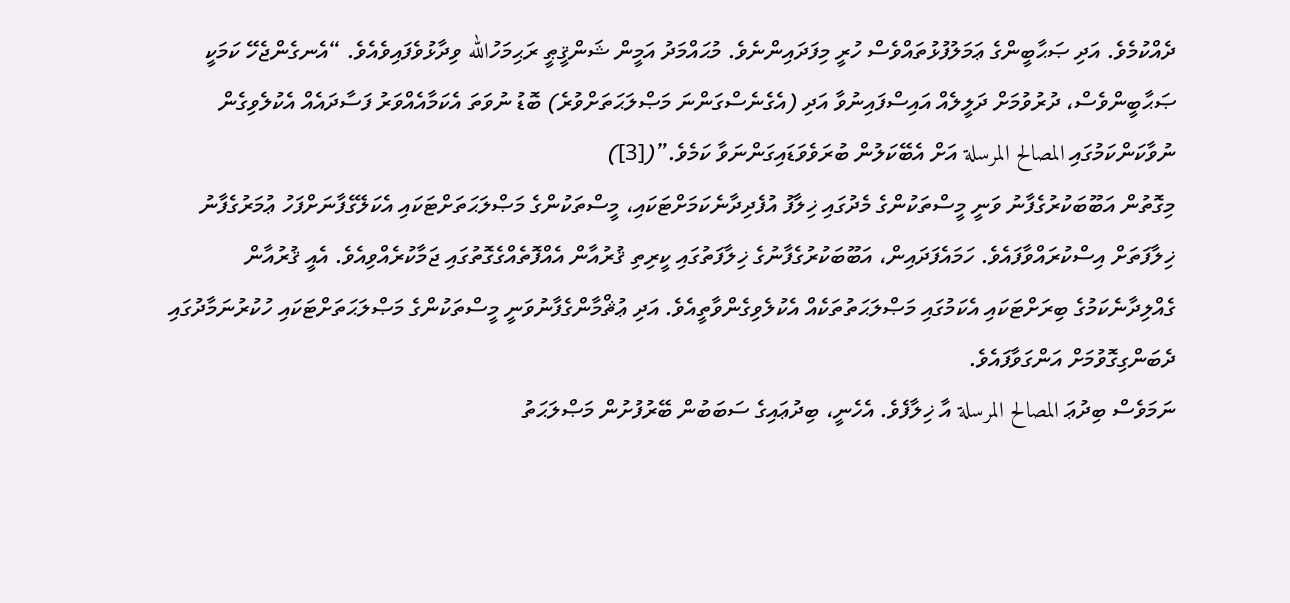ދެއްކުމެވެ. އަދި ޞަޙާބީންގެ ޢަމަލުފުޅުތައްވެސް ހުރީ މިފަދައިންނެވެ. މުޙައްމަދު އަމީން ޝަންޤީޠީ ރަޙިމަހުالله ވިދާޅުވެފައިވެއެވެ. “އެނގެންޖެހޭ ކަމަކީ ޞަޙާބީންވެސް، ދުރުވުމަށް ދަލީލެއް އައިސްފައިނުވާ އަދި (އެގެނެސްގަންނަ މަޞްލަޙަތަށްވުރެ) ބޮޑު ނުވަތަ އެކަމާއެއްވަރު ފަސާދައެއް އެކުލެވިގެން ނުވާކަންކަމުގައި المصالح المرسلة އަށް އެބޭކަލުން ބުރަވެވަޑައިގަންނަވާ ކަމެވެ.”([3])
މިގޮތުން އަބޫބަކުރުގެފާނު ވަނީ މީސްތަކުންގެ މެދުގައި ޚިލާފު އުފެދިދާނެކަމަށްޓަކައި، މީސްތަކުންގެ މަޞްލަޙަތަށްޓަކައި އެކަލޭގެފާނަށްފަހު ޢުމަރުގެފާނު ޚިލާފަތަށް އިސްކުރައްވާފައެވެ. ހަމައެފަދައިން، އަބޫބަކުރުގެފާނުގެ ޚިލާފަތުގައި ކީރިތި ޤުރުއާން އެއްފޮތެއްގެގޮތުގައި ޖަމާކުރެއްވިއެވެ. އެއީ ޤުރުއާން ގެއްލިދާނެކަމުގެ ބިރަށްޓަކައި އެކަމުގައި މަޞްލަޙަތުތަކެއް އެކުލެވިގެންވާތީއެވެ. އަދި ޢުޘްމާންގެފާނުވަނީ މީސްތަކުންގެ މަޞްލަޙަތަށްޓަކައި ހުކުރުނަމާދުގައި ދެބަންގިގޮވުމަށް އަންގަވާފައެވެ.
ނަމަވެސް ބިދުޢަ المصالح المرسلة އާ ޚިލާފެވެ. އެހެނީ، ބިދުޢައިގެ ސަބަބުން ބޭރުފުށުން މަޞްލަޙަތު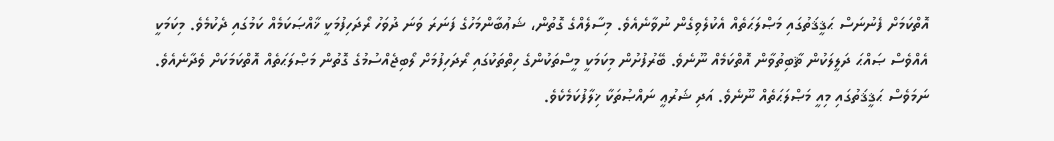އޮތްކަމަށް ފެނުނަސް ޙަޤީޤަތުގައި މަޞްލަޙަތެއް އެކުލެވިގެން ނުވާނެއެވެ. މިސާލެއްގެ ގޮތުން، ޝަޢުބާންމަހުގެ ފަނަރަ ވަނަ ދުވަހު ރޯދަހިފުމަކީ ޚާއްޞަކަމެއް ކަމުގައި ދެކުމެވެ. މިކަމަކީ އެއްވެސް ޞައްޙަ ދަލީލަކުން ޘާބިތުވާން އޮތްކަމެއް ނޫނެވެ. ބޭރުފުށުން މިކަމަކީ މީސްތަކުންގެ ހިތްތަކުގައި ރޯދަހިފުމަށް ލޯބިޖެއްސުމުގެ ގޮތުން މަޞްލަޙަތެއް އޮތްކަމަކަށް ވެދާނެއެވެ. ނަމަވެސް ޙަޤީޤަތުގައި މިއީ މަޞްލަޙަތެއް ނޫނެވެ. އަދި ޝަރުޢީ ނައްޞުތަކާ ޚިލާފުކަމެކެވެ.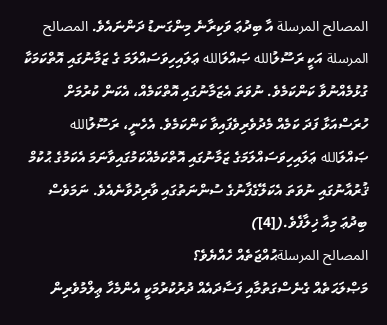المصالح المرسلة އާ ބިދުޢަ ވަކިރާނެ މިންގަނޑު ދަންނައެވެ. المصالح المرسلة އަކީ ރަސޫލުالله ޞައްލަالله ޢަލައިހިވަސައްލަމަ ގެ ޒަމާނުގައި އޮތްކަމަކާ ގުޅުމެއްނުވާ ކަންކަމެވެ. ނުވަތަ އެޒަމާނުގައި އޮތްކަމެއް، އެކަން ކުރުމަށް ހުރަސްއަޅާ ފަދަ ކަމެއް މެދުވެރިވެފައިވާ ކަންކަމެވެ. އެހެނީ، ރަސޫލުالله ޞައްލަالله ޢަލައިހިވަސައްލަމަގެ ޒަމާނުގައި އޮތްކަމެއްކަމުގައިވާނަމަ އެކަމުގެ ޙުކުމް ޤުރުއާނުގައި ނުވަތަ އެކަލޭގެފާނުގެ ސުންނަތުގައި ވާރިދުވާނެއެވެ. ނަމަވެސް ބިދުޢަ މިއާ ޚިލާފެވެ.([4])
المصالح المرسلةޙުއްޖަތެއް ހެއްޔެވެ؟
މަޞްލަޙަތެއް ގެނެސްގަތުމާއި ފަސާދައެއް ދުރުކުރުމަކީ އެންމެހާ ޢިލްމުވެރިން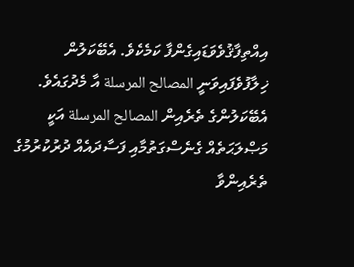އިއްތިފާޤުވެވަޑައިގެންފާ ކަމެކެވެ. އެބޭކަލުން ޚިލާފުވެފައިވަނީ المصالح المرسلة އާ މެދުގައެވެ. އެބޭކަލުންގެ ތެރެއިން المصالح المرسلة އަކީ މަޞްލަޙަތެއް ގެނެސްގަތުމާއި ފަސާދައެއް ދުރުކުރުމުގެ ތެރެއިންވާ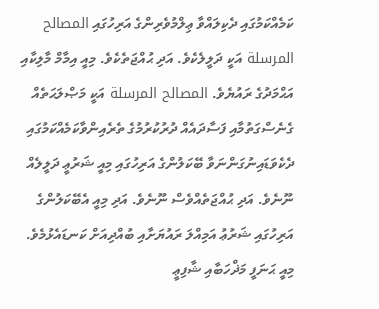ކަމެއްކަމުގައި ދެކިލައްވާ ޢިލްމުވެރިންގެ އަރިހުގައި المصالح المرسلة އަކީ ދަލީލެކެވެ. އަދި ޙުއްޖަތެކެވެ. މިއީ އިމާމް މާލިކާއި އަޙްމަދުގެ ރައުޔެވެ. المصالح المرسلة އަކީ މަޞްލަޙަތެއް ގެނެސްގަތުމާއި ފަސާދައެއް ދުރުކުރުމުގެ ތެރެއިންވާކަމެއްކަމުގައި ދެކެވަޑައިނުގަންނަވާ ބޭކަލުންގެ އަރިހުގައި މިއީ ޝަރުޢީ ދަލީލެއް ނޫނެވެ. އަދި ޙުއްޖަތެއްވެސް ނޫނެވެ. އަދި މިއީ އެބޭކަލުންގެ އަރިހުގައި ޝަރުޢު އަމިއްލަ ރައުޔަށާއި ބުއްދިއަށް ކަނޑައެޅުމެވެ. މިއީ ޙަނަފީ މަޛްހަބާއި ޝާފިޢީ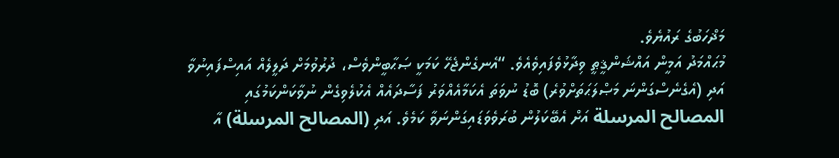މަޛްހަބުގެ ރައުޔެވެ.
މުޙައްމަދު އަމީން އައްޝަންޤީޠީ ވިދާޅުވެފައިވެއެވެ. “އެނގެންޖެހޭ ކަމަކީ ޞަޙާބީންވެސް، ދުރުވުމަށް ދަލީލެއް އައިސްފައިނުވާ އަދި (އެގެނެސްގަންނަ މަޞްލަޙަތަށްވުރެ) ބޮޑު ނުވަތަ އެކަމާއެއްވަރު ފަސާދައެއް އެކުލެވިގެން ނުވާކަންކަމުގައި المصالح المرسلة އަށް އެބޭކަލުން ބުރަވެވަޑައިގަންނަވާ ކަމެވެ. އަދި (المصالح المرسلة) އާ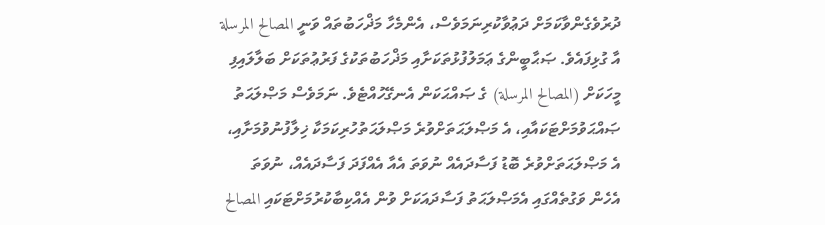ދުރުވެގެންވާކަމަށް ދަޢުވާކުރިނަމަވެސް، އެންމެހާ މަޛްހަބުތައް ވަނީ المصالح المرسلة އާ ގުޅިފައެވެ. ޞަޙާބީންގެ ޢަމަލުފުޅުތަކަށާއި މަޛްހަބުތަކުގެ ފަރުޢުތަކަށް ބަލާލައިފި މީހަކަށް (المصالح المرسلة) ގެ ޞައްޙަކަން އެނގޭހުއްޓެވެ. ނަމަވެސް މަޞްލަޙަތު ޞައްޙަވުމަށްޓަކައާއި، އެ މަޞްލަޙަތަށްވުރެ މަޞްލަޙަތުހުރިކަމަކާ ޚިލާފުނުވުމަށާއި، އެ މަޞްލަޙަތަށްވުރެ ބޮޑު ފަސާދައެއް ނުވަތަ އެއާ އެއްފަދަ ފަސާދައެއް، ނުވަތަ އެހެން ވަގުތެއްގައި އެމަޞްލަޙަތު ފަސާދައަކަށް ވުން އެއްކިބާކުރުމަށްޓަކައި المصالح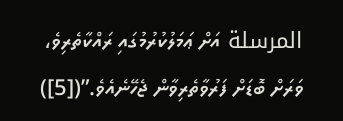المرسلة އަށް ޢަމަލުކުރުމުގައި ރައްކާތެރިވެ، ވަރަށް ބޮޑަށް ފަރުވާތެރިވާން ޖެހޭނެއެވެ.”([5])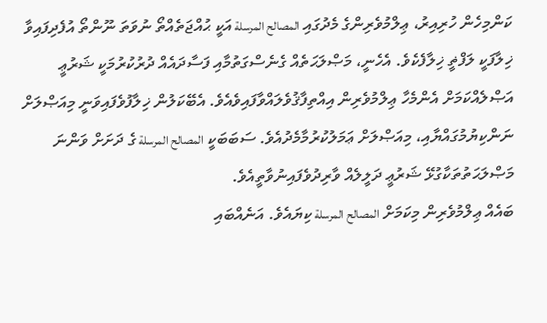ކަންމިހެން ހުރިއިރު، ޢިލްމުވެރިންގެ މެދުގައި المصالح المرسلة އަކީ ޙުއްޖަތެއްތޯ ނުވަތަ ނޫންތޯ އުފެދިފައިވާ ޚިލާފަކީ ލަފްޡީ ޚިލާފެކެވެ. އެހެނީ، މަޞްލަޙަތެއް ގެނެސްގަތުމާއި ފަސާދައެއް ދުރުކުރުމަކީ ޝަރުޢީ އަޞްލެއްކަމަށް އެންމެހާ ޢިލްމުވެރިން އިއްތިފާޤުވެލައްވާފައިވެއެވެ. އެބޭކަލުން ޚިލާފުވެފައިވަނީ މިއަޞްލަށް ނަންކިޔުމުގައްޔާއި، މިއަޞްލަށް ޢަމަލުކުރުމާމެދުއެވެ. ސަބަބަކީ المصالح المرسلة ގެ ދަށަށް ވަންނަ މަޞްލަޙަތުތަކާގުޅޭ ޝަރުޢީ ދަލީލެއް ވާރިދުވެފައިނުވާތީއެވެ.
ބައެއް ޢިލްމުވެރިން މިކަމަށް المصالح المرسلة ކިޔައެވެ. އަނެއްބައި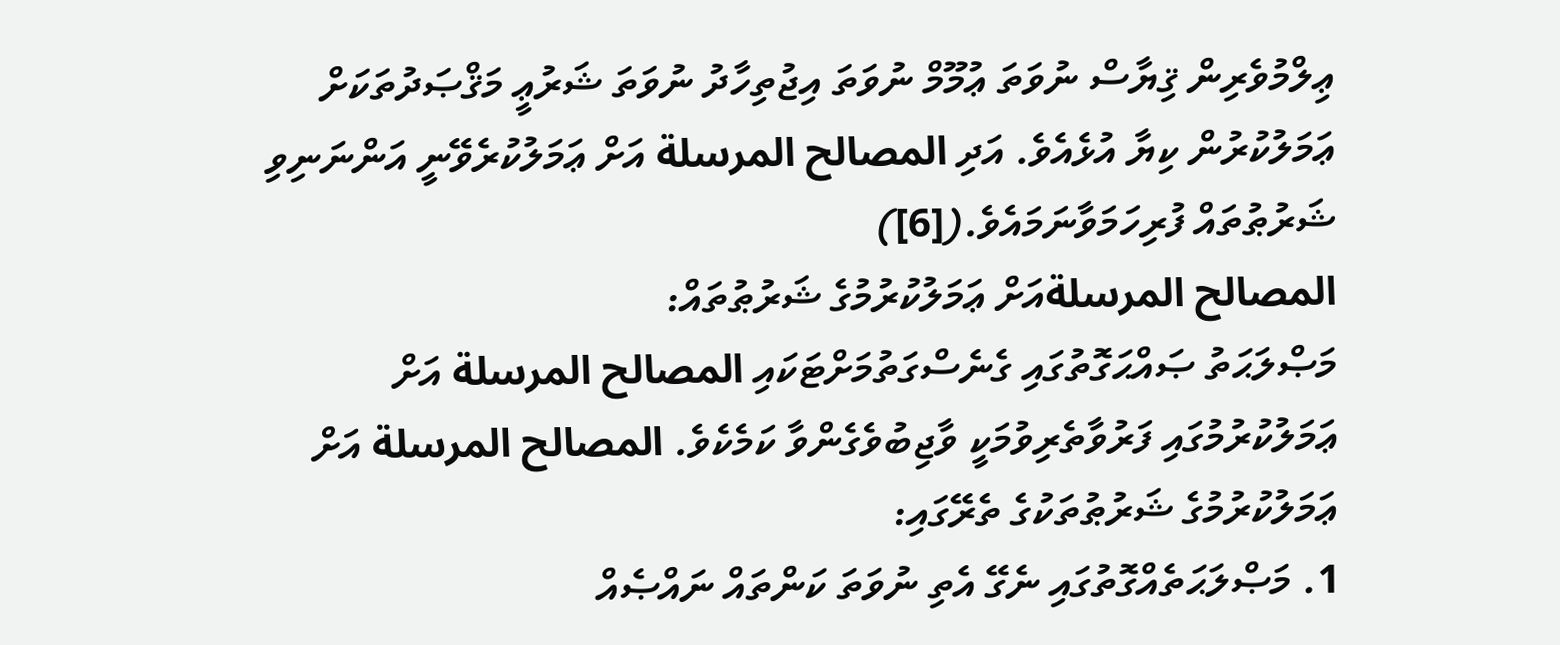ޢިލްމުވެރިން ޤިޔާސް ނުވަތަ ޢުމޫމް ނުވަތަ އިޖުތިހާދު ނުވަތަ ޝަރުޢީ މަޤްޞަދުތަކަށް ޢަމަލުކުރުން ކިޔާ އުޅެއެވެ. އަދި المصالح المرسلة އަށް ޢަމަލުކުރެވޭނީ އަންނަނިވި ޝަރުޠުތައް ފުރިހަމަވާނަމައެވެ.([6])
المصالح المرسلةއަށް ޢަމަލުކުރުމުގެ ޝަރުޠުތައް:
މަޞްލަޙަތު ޞައްޙަގޮތުގައި ގެނެސްގަތުމަށްޓަކައި المصالح المرسلة އަށް ޢަމަލުކުރުމުގައި ފަރުވާތެރިވުމަކީ ވާޖިބުވެގެންވާ ކަމެކެވެ. المصالح المرسلة އަށް ޢަމަލުކުރުމުގެ ޝަރުޠުތަކުގެ ތެރޭގައި:
1. މަޞްލަޙަތެއްގޮތުގައި ނެގޭ އެތި ނުވަތަ ކަންތައް ނައްޞެއް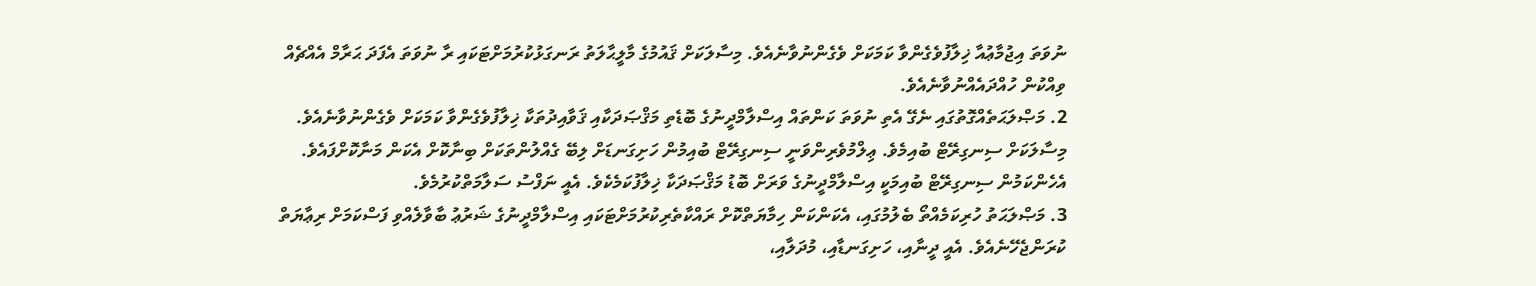ނުވަތަ އިޖުމާޢުއާ ޚިލާފުވެގެންވާ ކަމަކަށް ވެގެންނުވާނެއެވެ. މިސާލަކަށް ޤައުމުގެ މާލީޙާލަތު ރަނގަޅުކުރުމަށްޓަކައި ރާ ނުވަތަ އެފަދަ ޙަރާމް އެއްޗެއް ވިއްކުން ހުއްދައެއްނުވާނެއެވެ.
2. މަޞްލަޙަތެއްގޮތުގައި ނެގޭ އެތި ނުވަތަ ކަންތައް އިސްލާމްދީނުގެ ބޮޑެތި މަޤްޞަދަކާއި ޤަވާއިދުތަކާ ޚިލާފުވެގެންވާ ކަމަކަށް ވެގެންނުވާނެއެވެ. މިސާލަކަށް ސިނގިރޭޓް ބުއިމެވެ. ޢިލްމުވެރިންވަނީ ސިނގިރޭޓް ބުއިމުން ހަށިގަނޑަށް ލިބޭ ގެއްލުންތަކަށް ބިނާކޮށް އެކަން މަނާކޮށްފައެވެ. އެހެންކަމުން ސިނގިރޭޓް ބުއިމަކީ އިސްލާމްދީނުގެ ވަރަށް ބޮޑު މަޤްޞަދަކާ ޚިލާފުކަމެކެވެ. އެއީ ނަފްސު ސަލާމަތްކުރުމެވެ.
3. މަޞްލަޙަތު ހުރިކަމެއްތޯ ބެލުމުގައި، އެކަންކަން ހިމާޔަތްކޮށް ރައްކާތެރިކުރުމަށްޓަކައި އިސްލާމްދީނުގެ ޝަރުޢު ބާވާލެއްވި ފަސްކަމަށް ރިޢާޔަތް ކުރަންޖެހޭނެއެވެ. އެއީ ދީނާއި، ހަށިގަނޑާއި، މުދަލާއި،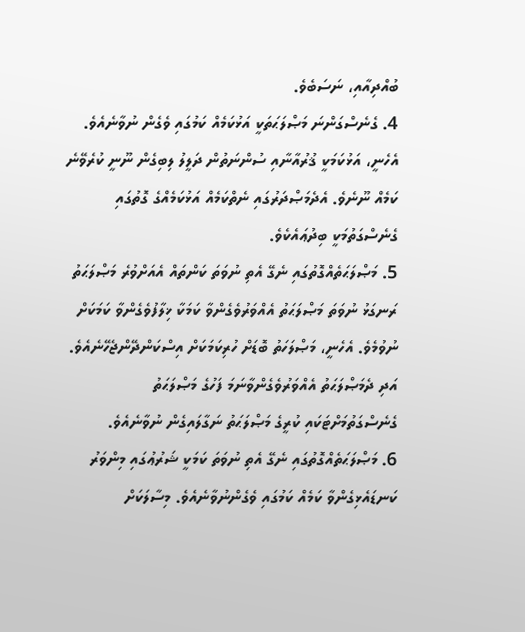ބުއްދިއާއި، ނަސަބެވެ.
4. ގެނެސްގަންނަ މަޞްލަޙަތަކީ އަޅުކަމެއް ކަމުގައި ވެގެން ނުވާނެއެވެ. އެހެނީ، އަޅުކަމަކީ ޤުރުއާނާއި ސުންނަތުން ދަލީލު ލިބިގެން ނޫނީ ކުރެވޭނެ ކަމެއް ނޫނެވެ. އެދެމަޞްދަރުގައި ނެތްކަމެއް އަޅުކަމެއްގެ ގޮތުގައި ގެނެސްގަތުމަކީ ބިދުޢައެކެވެ.
5. މަޞްލަޙަތެއްގޮތުގައި ނެގޭ އެތި ނުވަތަ ކަންތައް އެއަށްވުރެ މަޞްލަޙަތު ރަނގަޅު ނުވަތަ މަޞްލަޙަތު އެއްވަރުވެގެންވާ ކަމަކާ ޚިލާފުވެގެންވާ ކަމަކަށް ނުވުމެވެ. އެހެނީ، މަޞްލަހަތު ބޮޑަށް ހުރިކަމަކަށް އިސްކަންދޭންޖެހޭނެއެވެ. އަދި ދެމަޞްލަޙަތު އެއްވަރުވެގެންވާނަމަ ފަހުގެ މަޞްލަޙަތު ގެނެސްގަތުމަށްޓަކައި ކުރީގެ މަޞްލަޙަތު ނަގާލައިގެން ނުވާނެއެވެ.
6. މަޞްލަޙަތެއްގޮތުގައި ނެގޭ އެތި ނުވަތަ ކަމަކީ ޝަރުޢުގައި މިންވަރު ކަނޑައެޅިގެންވާ ކަމެއް ކަމުގައި ވެގެންނުވާނެއެވެ. މިސާލަކަށް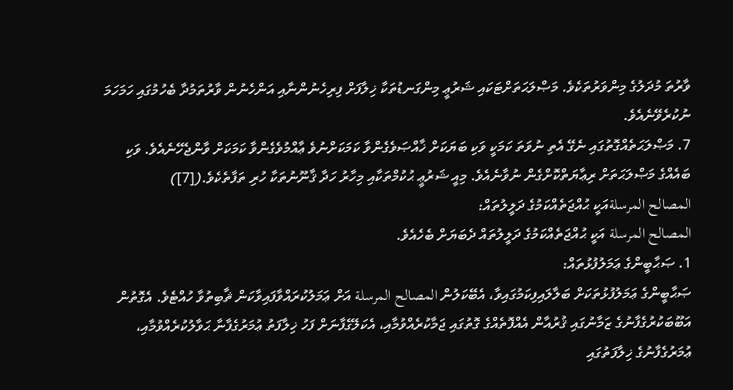ވާރުތަ މުދަލުގެ މިންވަރުތަކެވެ. މަޞްލަޙަތަށްޓަކައި ޝަރުޢީ މިންގަނޑުތަކާ ޚިލާފަށް ފިރިހެނުންނާއި އަންހެނުން ވާރުތަމުދާ ބެހުމުގައި ހަމަހަމަ ނުކުރެވޭނެއެވެ.
7. މަޞްލަޙަތެއްގޮތުގައި ނެގޭ އެތި ނުވަތަ ކަމަކީ ވަކި ބަޔަކަށް ޚާއްޞަވެގެންވާ ކަމަކަށްނުވެ ޢާއްމުވެގެންވާ ކަމަކަށް ވާންޖެހޭނެއެވެ. ވަކި ބައެއްގެ މަޞްލަޙަތަށް ރިޢާޔަތްކޮށްގެން ނުވާނެއެވެ. މިއީ ޝަރުޢީ ޙުކުމްތަކާއި މިހާރު ހަދާ ޤާނޫނުތަކާ ހުރި ތަފާތެކެވެ.([7])
المصالح المرسلةއަކީ ޙުއްޖަތެއްކަމުގެ ދަލީލުތައް:
المصالح المرسلة އަކީ ޙުއްޖަތެއްކަމުގެ ދަލީލުތައް ދެބަޔަށް ބެހެއެވެ.
1. ޞަޙާބީންގެ ޢަމަލުފުޅުތައް:
ޞަޙާބީންގެ ޢަމަލުފުޅުތަކަށް ބަލާލައިފިކަމުގައިވާ، އެބޭކަލުން المصالح المرسلة އަށް ޢަމަލުކުރައްވާފައިވާކަން ޘާބިތުވާ ހުއްޓެވެ. އެގޮތުން އަބޫބަކުރުގެފާނުގެ ޒަމާނުގައި ޤުރުއާން އެއްފޮތެއްގެ ގޮތުގައި ޖަމާކުރެއްވުމާއި، އެކަލޭގެފާނަށް ފަހު ޚިލާފަތު ޢުމަރުގެފާނާ ޙަވާލުކުރެއްވުމާއި، ޢުމަރުގެފާނުގެ ޚިލާފަތުގައި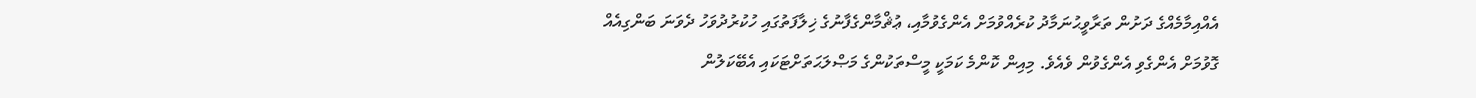އެއްއިމާމެއްގެ ދަށުން ތަރާވީޙުނަމާދު ކުރެއްވުމަށް އެންގެވުމާއި، ޢުޘްމާންގެފާނުގެ ޚިލާފަތުގައި ހުކުރުދުވަހު ދެވަނަ ބަންގިއެއް ގޮވުމަށް އެންގެވި އެންގެވުން ވެއެވެ. މިއިން ކޮންމެ ކަމަކީ މީސްތަކުންގެ މަޞްލަޙަތަށްޓަކައި އެބޭކަލުން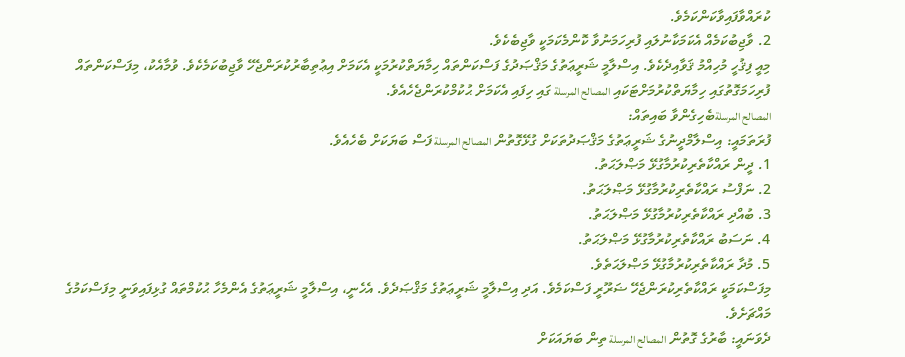ކުރައްވާފައިވާކަންކަމެވެ.
2. ވާޖިބުކަމެއް އެކަމަކާނުލައި ފުރިހަމަނުވާ ކޮންމެކަމަކީ ވާޖިބެކެވެ.
މިއީ ފިޤުހީ މުހިއްމު ޤަވާއިދެކެވެ. އިސްލާމީ ޝަރީޢަތުގެ މަޤްޞަދުގެ ފަސްކަންތައް ހިމާޔަތްކުރުމަކީ އެކަމަށް އިޢުތިބާރުކުރަންޖެހޭ ވާޖިބުކަމެކެވެ. ވުމާއެކު، މިފަސްކަންތައް ފުރިހަމަގޮތުގައި ހިމާޔަތްކުރުމަށްޓަކައި المصالح المرسلة ގައި ހިފައި އެކަމަށް ޙުކުމްކުރަންޖެހެއެވެ.
المصالح المرسلةބެހިގެންވާ ބައިތައް:
ފުރަތަމައީ: އިސްލާމްދީނުގެ ޝަރީޢަތުގެ މަޤްޞަދުތަކަށް ގުޅޭގޮތުން المصالح المرسلة ފަސް ބަޔަކަށް ބެހެއެވެ.
1. ދީން ރައްކާތެރިކުރުމާގުޅޭ މަޞްލަޙަތު.
2. ނަފްސު ރައްކާތެރިކުރުމާގުޅޭ މަޞްލަޙަތު.
3. ބުއްދި ރައްކާތެރިކުރުމާގުޅޭ މަޞްލަޙަތު.
4. ނަސަބު ރައްކާތެރިކުރުމާގުޅޭ މަޞްލަޙަތު.
5. މުދާ ރައްކާތެރިކުރުމާގުޅޭ މަޞްލަޙަތެވެ.
މިފަސްކަމަކީ ރައްކާތެރިކުރަންޖެހޭ ޟަރޫރީ ފަސްކަމެވެ. އަދި އިސްލާމީ ޝަރީޢަތުގެ މަޤްޞަދެވެ. އެހެނީ، އިސްލާމީ ޝަރީޢަތުގެ އެންމެހާ ޙުކުމްތައް ގުޅިފައިވަނީ މިފަސްކަމުގެ މައްޗަށެވެ.
ދެވަނައީ: ބާރުގެ ގޮތުން المصالح المرسلة ތިން ބަޔައަކަށް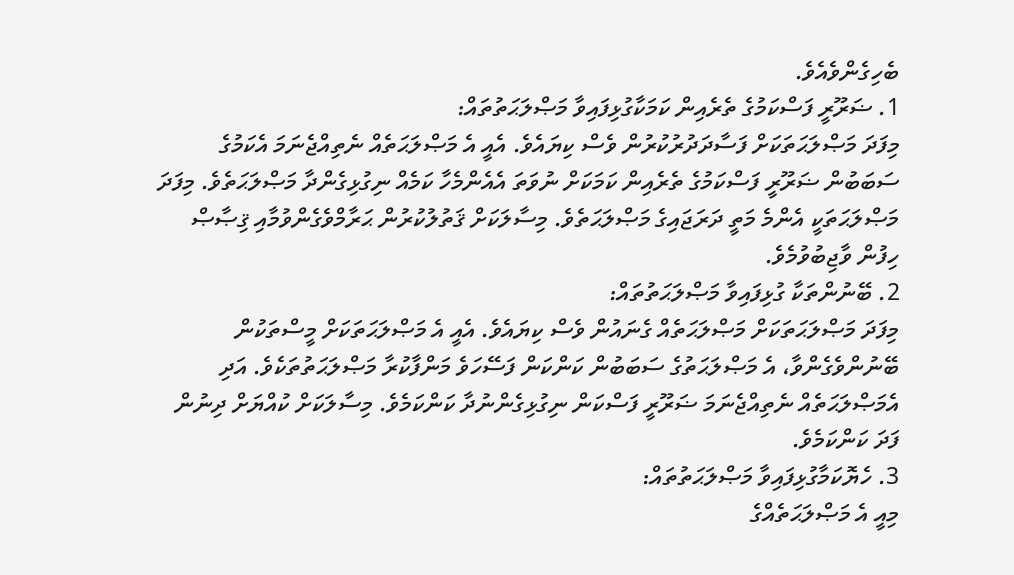ބެހިގެންވެއެވެ.
1. ޟަރޫރީ ފަސްކަމުގެ ތެރެއިން ކަމަކާގުޅިފައިވާ މަޞްލަޙަތުތައް:
މިފަދަ މަޞްލަޙަތަކަށް ފަސާދަދުރުކުރުން ވެސް ކިޔައެވެ. އެއީ އެ މަޞްލަޙަތެއް ނެތިއްޖެނަމަ އެކަމުގެ ސަބަބުން ޟަރޫރީ ފަސްކަމުގެ ތެރެއިން ކަމަކަށް ނުވަތަ އެއެންމެހާ ކަމެއް ނިގުޅިގެންދާ މަޞްލަޙަތެވެ. މިފަދަ މަޞްލަޙަތަކީ އެންމެ މަތީ ދަރަޖައިގެ މަޞްލަޙަތެވެ. މިސާލަކަށް ޤަތުލުކުރުން ޙަރާމްވެގެންވުމާއި ޤިޞާޞް ހިފުން ވާޖިބުވުމެވެ.
2. ބޭނުންތަކާ ގުޅިފައިވާ މަޞްލަޙަތުތައް:
މިފަދަ މަޞްލަޙަތަކަށް މަޞްލަޙަތެއް ގެނައުން ވެސް ކިޔައެވެ. އެއީ އެ މަޞްލަޙަތަކަށް މީސްތަކުން ބޭނުންވެގެންވާ، އެ މަޞްލަޙަތުގެ ސަބަބުން ކަންކަން ފަސޭހަވެ މަންފާކުރާ މަޞްލަޙަތުތަކެވެ. އަދި އެމަޞްލަޙަތެއް ނެތިއްޖެނަމަ ޟަރޫރީ ފަސްކަން ނިގުޅިގެންނުދާ ކަންކަމެވެ. މިސާލަކަށް ކުއްޔަށް ދިނުން ފަދަ ކަންކަމެވެ.
3. ހެޔޮކަމާގުޅިފައިވާ މަޞްލަޙަތުތައް:
މިއީ އެ މަޞްލަޙަތެއްގެ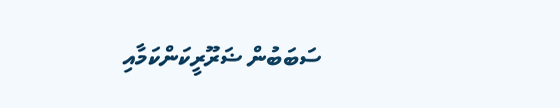ސަބަބުން ޟަރޫރީކަންކަމާއި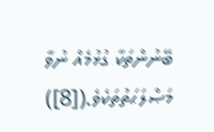ބޭނުންތަކާ ގުޅުމެއް ނުވާ މަޞްލަޙަތުތަކެވެ.([8])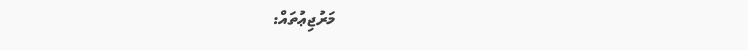މަރުޖިޢުތައް: